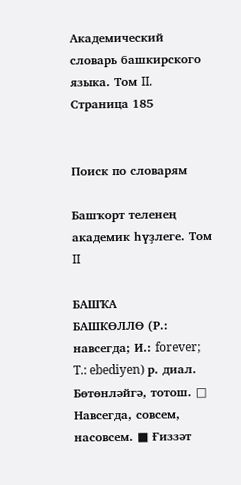Академический словарь башкирского языка. Том II. Страница 185


Поиск по словарям

Башҡорт теленең академик һүҙлеге. Том II

БАШҠА
БАШКӨЛЛӨ (Р.: навсегда; И.: forever; T.: ebediyen) р. диал.
Бөтөнләйгә, тотош. □ Навсегда, совсем, насовсем. ■ Ғиззәт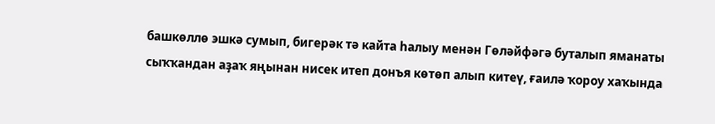башкөллө эшкә сумып, бигерәк тә кайта һалыу менән Гөләйфәгә буталып яманаты сыҡҡандан аҙаҡ яңынан нисек итеп донъя көтөп алып китеү, ғаилә ҡороу хаҡында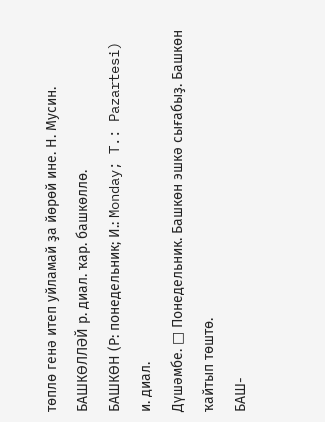төплө генә итеп уйламай ҙа йөрөй ине. Н. Мусин.
БАШКӨЛЛӘЙ р. диал. ҡар. башкөллө.
БАШКӨН (Р: понедельник; И.: Monday; T.: Pazartesi) и. диал.
Дүшәмбе. □ Понедельник. Башкөн эшкә сығабыҙ. Башкөн ҡайтып төштө.
БАШ-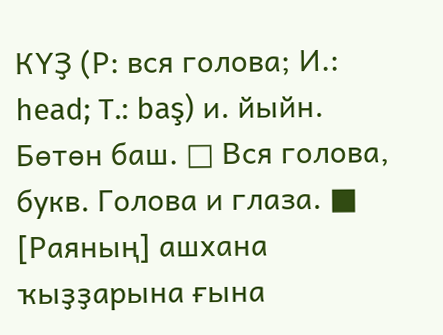КҮҘ (Р: вся голова; И.: head; T.: baş) и. йыйн.
Бөтөн баш. □ Вся голова, букв. Голова и глаза. ■ [Раяның] ашхана ҡыҙҙарына ғына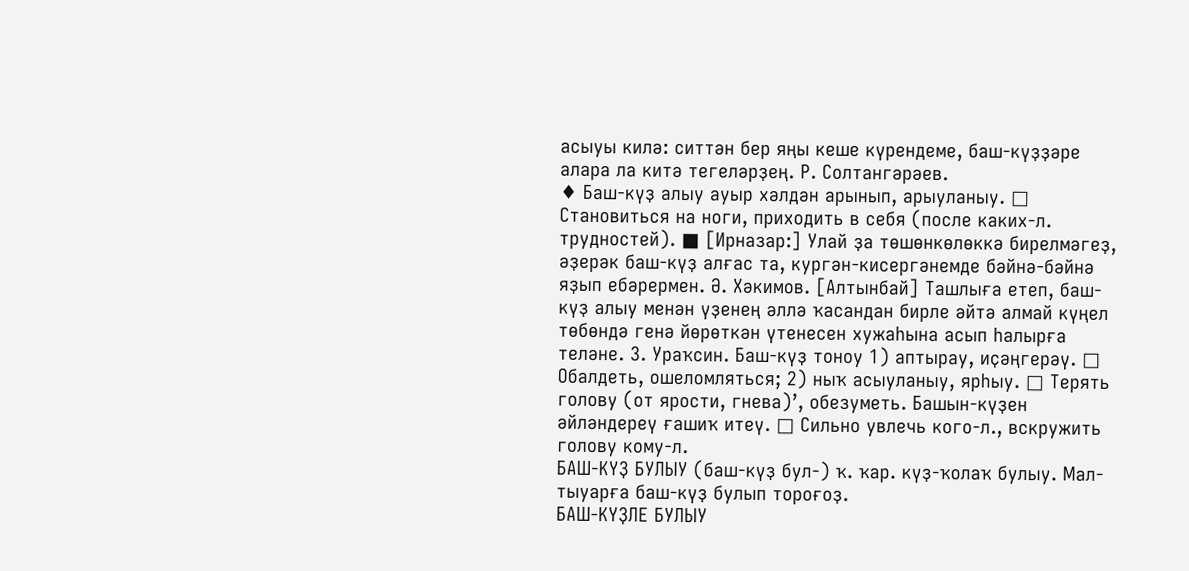асыуы килә: ситтән бер яңы кеше күрендеме, баш-күҙҙәре алара ла китә тегеләрҙең. Р. Солтангәрәев.
♦ Баш-күҙ алыу ауыр хәлдән арынып, арыуланыу. □ Становиться на ноги, приходить в себя (после каких-л. трудностей). ■ [Ирназар:] Улай ҙа төшөнкөлөккә бирелмәгеҙ, әҙерәк баш-күҙ алғас та, кургән-кисергәнемде бәйнә-бәйнә яҙып ебәрермен. Ә. Хәкимов. [Алтынбай] Ташлыға етеп, баш-күҙ алыу менән үҙенең әллә ҡасандан бирле әйтә алмай күңел төбөндә генә йөрөткән үтенесен хужаһына асып һалырға теләне. 3. Ураҡсин. Баш-күҙ тоноу 1) аптырау, иҫәңгерәү. □ Обалдеть, ошеломляться; 2) ныҡ асыуланыу, ярһыу. □ Терять голову (от ярости, гнева)’, обезуметь. Башын-күҙен әйләндереү ғашиҡ итеү. □ Сильно увлечь кого-л., вскружить голову кому-л.
БАШ-КҮҘ БУЛЫУ (баш-күҙ бул-) ҡ. ҡар. күҙ-ҡолаҡ булыу. Мал-тыуарға баш-күҙ булып тороғоҙ.
БАШ-КҮҘЛЕ БУЛЫУ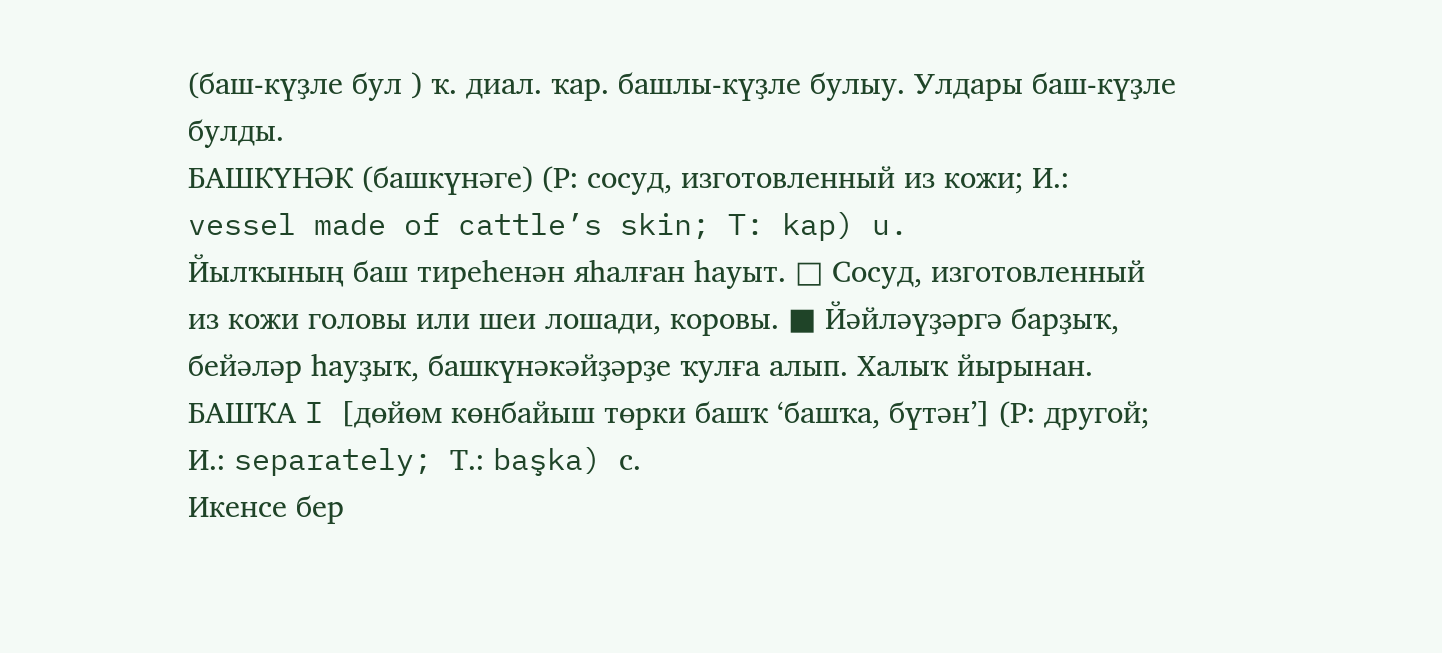(баш-күҙле бул ) ҡ. диал. ҡар. башлы-күҙле булыу. Улдары баш-күҙле булды.
БАШКҮНӘК (башкүнәге) (Р: сосуд, изготовленный из кожи; И.: vessel made of cattle’s skin; T: kap) u.
Йылҡының баш тиреһенән яһалған һауыт. □ Сосуд, изготовленный из кожи головы или шеи лошади, коровы. ■ Йәйләүҙәргә барҙыҡ, бейәләр һауҙыҡ, башкүнәкәйҙәрҙе ҡулға алып. Халыҡ йырынан.
БАШҠА I [дөйөм көнбайыш төрки башҡ ‘башҡа, бүтән’] (Р: другой; И.: separately; Т.: başka) с.
Икенсе бер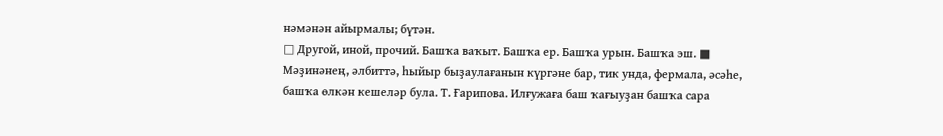нәмәнән айырмалы; бүтән.
□ Другой, иной, прочий. Башҡа ваҡыт. Башҡа ер. Башҡа урын. Башҡа эш. ■ Мәҙинәнең, әлбиттә, һыйыр быҙаулағанын күргәне бар, тик унда, фермала, әсәһе, башҡа өлкән кешеләр була. Т. Ғарипова. Илғужаға баш ҡағыуҙан башҡа сара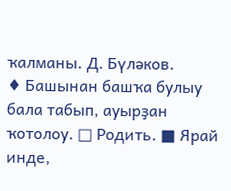ҡалманы. Д. Бүләков.
♦ Башынан башҡа булыу бала табып, ауырҙан ҡотолоу. □ Родить. ■ Ярай инде,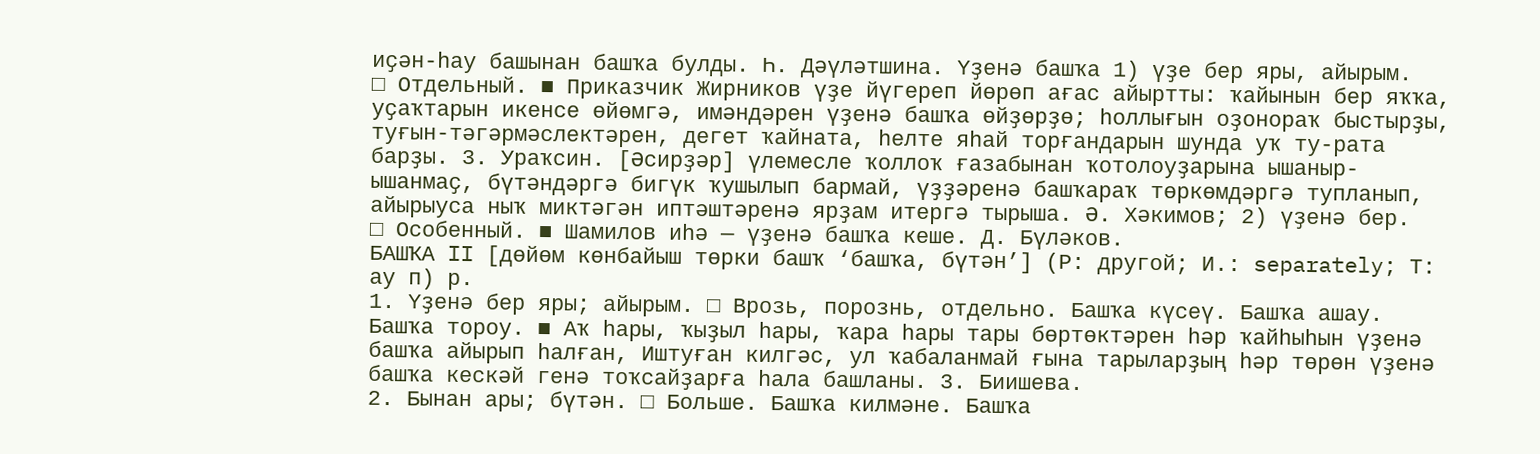иҫән-һау башынан башҡа булды. Һ. Дәүләтшина. Үҙенә башҡа 1) үҙе бер яры, айырым.
□ Отдельный. ■ Приказчик Жирников үҙе йүгереп йөрөп ағас айыртты: ҡайынын бер яҡҡа, уҫаҡтарын икенсе өйөмгә, имәндәрен үҙенә башҡа өйҙөрҙө; һоллығын оҙонораҡ быстырҙы, туғын-тәгәрмәслектәрен, дегет ҡайната, һелте яһай торғандарын шунда уҡ ту-рата барҙы. 3. Ураҡсин. [Әсирҙәр] үлемесле ҡоллоҡ ғазабынан ҡотолоуҙарына ышаныр-ышанмаҫ, бүтәндәргә бигүк ҡушылып бармай, үҙҙәренә башҡараҡ төркөмдәргә тупланып, айырыуса ныҡ миктәгән иптәштәренә ярҙам итергә тырыша. Ә. Хәкимов; 2) үҙенә бер.
□ Особенный. ■ Шамилов иһә — үҙенә башҡа кеше. Д. Бүләков.
БАШҠА II [дөйөм көнбайыш төрки башҡ ‘башҡа, бүтән’] (Р: другой; И.: separately; Т: ау п) р.
1. Үҙенә бер яры; айырым. □ Врозь, порознь, отдельно. Башҡа күсеү. Башҡа ашау. Башҡа тороу. ■ Аҡ һары, ҡыҙыл һары, ҡара һары тары бөртөктәрен һәр ҡайһыһын үҙенә башҡа айырып һалған, Иштуған килгәс, ул ҡабаланмай ғына тарыларҙың һәр төрөн үҙенә башҡа кескәй генә тоҡсайҙарға һала башланы. 3. Биишева.
2. Бынан ары; бүтән. □ Больше. Башҡа килмәне. Башҡа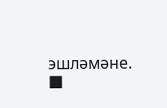эшләмәне. ■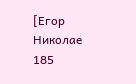[Егор Николае
185